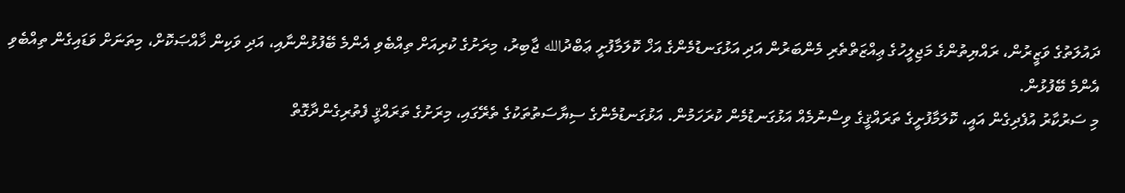ދައުލަތުގެ ވަޒީރުން، ރައްޔިތުންގެ މަޖިލީހުގެ ޢިއްޒަތްތެރި މެންބަރުން އަދި އަޅުގަނޑުމެންގެ އަޚް ކޮލަމާފުށީ ޢަބްދުالله ޖާބިރު، މިރަށުގެ ކުރިއަށް ތިއްބެވި އެންމެ ބޭފުޅުންނާއި، އަދި ވަކިން ޚާއްޞަކޮށް، މިތަނަށް ވަޑައިގެން ތިއްބެވި އެންމެ ބޭފުޅުން.
މި ސަރުކާރު އުފެދިގެން އައީ، ކޮލަމާފުށީގެ ތަރައްޤީގެ ވިސްނުމެއް އަޅުގަނޑުމެން ކުރަހަމުން. އަޅުގަނޑުމެންގެ ސިޔާސަތުތަކުގެ ތެރޭގައި، މިރަށުގެ ތަރައްޤީ ފެތުރިގެންދާގޮތް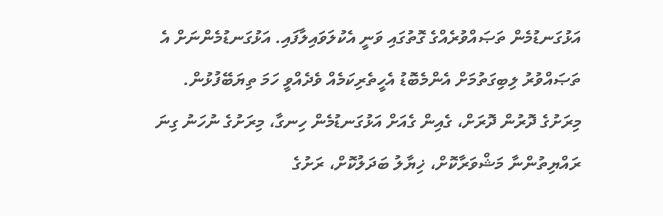އަޅުގަނޑުމެން ތަޞައްވުރެއްގެ ގޮތުގައި ވަނީ އެކުލަވައިލާފައި. އަޅުގަނޑުމެންނަށް އެ ތަޞައްވުރު ލިބިގަތުމަށް އެންމެބޮޑު އެހީތެރިކަމެއް ވެދެއްވީ ހަމަ ތިޔަބޭފުޅުން. މިރަށުގެ ދޮރުން ދޮރަށް، ގެއިން ގެއަށް އަޅުގަނޑުމެން ހިނގާ، މިރަށުގެ ނުހަނު ގިނަ ރައްޔިތުންނާ މަޝްވަރާކޮށް، ޚިޔާލު ބަދަލުކޮށް، ރަށުގެ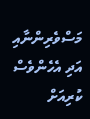މަސްވެރިންނާއި އަދި އެހެންވެސް ކުރިއަށް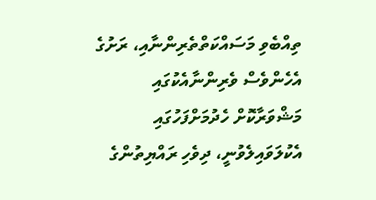ތިއްބެވި މަސައްކަތްތެރިންނާއި، ރަށުގެ އެހެންވެސް ވެރިންނާއެކުގައި މަޝްވަރާކޮށް ހެދުމަށްފަހުގައި އެކުލަވައިލެވުނީ، ދިވެހި ރައްޔިތުންގެ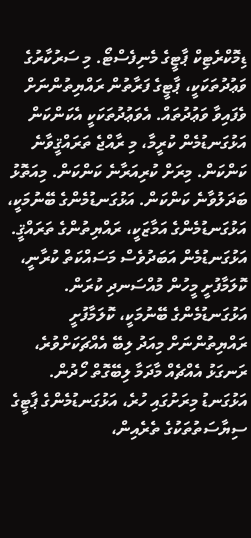ޑިމޮކްރެޓިކް ޕާޓީގެ މެނިފެސްޓޯ. މި ސަރުކާރުގެ ވަޢުދުތަކަކީ، ޕާޓީގެ ފަރާތުން ރައްޔިތުންނަށް ވެފައިވާ ވަޢުދުތައް. އެވަޢުދުތަކަކީ އެކަންކަން އަޅުގަނޑުމެން ކުރީމާ، މި ރާއްޖެ ތަރައްޤީވާނެ ކަންކަން. މިރަށް ކުރިއަރާނެ ކަންކަން. މިއަތޮޅު ބަދަލުވާނެ ކަންކަން. އަޅުގަނޑުމެންގެ ބޭނުމަކީ، އަޅުގަނޑުމެންގެ އަމާޒަކީ، ރައްޔިތުންގެ ތަރައްޤީ. އަޅުގަނޑުމެން އަބަދުވެސް މަސައްކަތް ކުރާނީ، ކޮލަމާފުށީ މީހުން މުއްސަނދި ކުރަން. އަޅުގަނޑުމެންގެ ބޭނުމަކީ، ކޮލަމާފުށީ ރައްޔިތުންނަށް މިއަދު ލިބޭ އެއްޗަކަށްވުރެ، ރަނގަޅު އެއްޗެއް މާދަމާ ލިބޭގޮތް ހޯދުން.
އަޅުގަނޑު މިރަށުގައި ހުރެ، އަޅުގަނޑުމެންގެ ޕާޓީގެ ސިޔާސަތުތަކުގެ ތެރެއިން،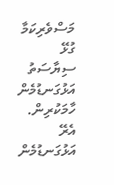މަސްވެރިކަމާ ގުޅޭ ސިޔާސަތު އަޅުގަނޑުމެން ހާމަކުރިން. އެރޭ އަޅުގަނޑުމެން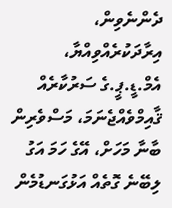ދެންނެވިން، އިރާދަކުރެއްވިއްޔާ، އެމް.ޑީ.ޕީ.ގެ ސަރުކާރެއް ޤާއިމްވެއްޖެނަމަ، މަސްވެރިން ބާނާ މަހަށް، އޭގެ ހަމަ އަގު ލިބޭނެ ގޮތެއް އަޅުގަނޑުމެން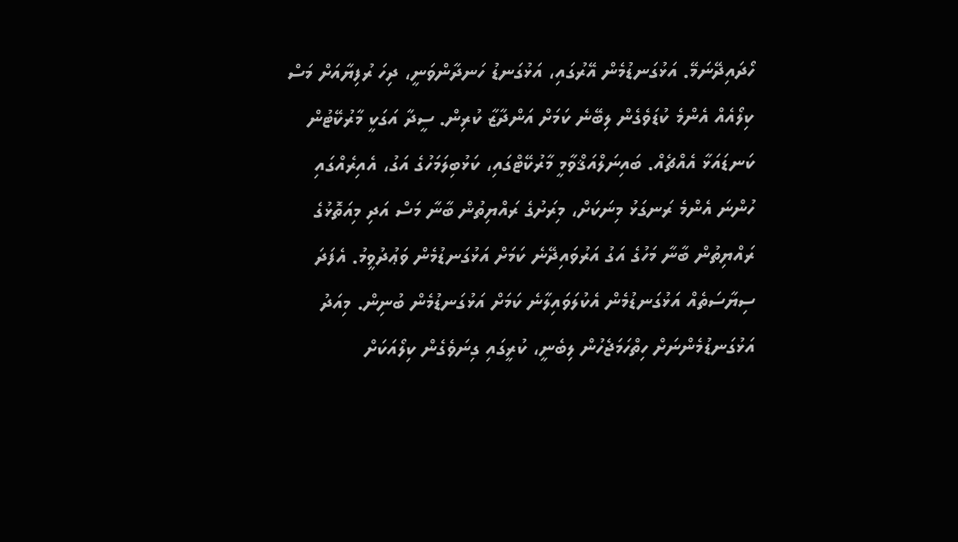ހޯދައިދޭނަމޭ. އަޅުގަނޑުމެން އޭރުގައި، އަޅުގަނޑު ހަނދާންވަނީ، ދިހަ ރުފިޔާއަށް މަސް ކިލޯއެއް އެންމެ ކުޑަވެގެން ލިބޭނެ ކަމަށް އަންދާޒާ ކުރިން. ސީދާ އަގަކީ މާރުކޭޓުން ކަނޑައަޅާ އެއްޗެއް. ބައިނަލްއަޤްވާމީ މާރުކޭޓްގައި، ކަޅުބިލަމަހުގެ އަގު، އެއިރެއްގައި ހުންނަ އެންމެ ރަނގަޅު މިނަކަށް، މިރަށުގެ ރައްޔިތުން ބާނާ މަސް އަދި މިއަތޮޅުގެ ރައްޔިތުން ބާނާ މަހުގެ އަގު އަރުވައިދޭނެ ކަމަށް އަޅުގަނޑުމެން ވަޢުދުވީމު. އެފަދަ ސިޔާސަތެއް އަޅުގަނޑުމެން އެކުލަވައިލާނެ ކަމަށް އަޅުގަނޑުމެން ބުނިން. މިއަދު އަޅުގަނޑުމެންނަށް ހިތްހަމަޖެހުން ލިބެނީ، ކުރީގައި ގިނަވެގެން ކިލޯއަކަށް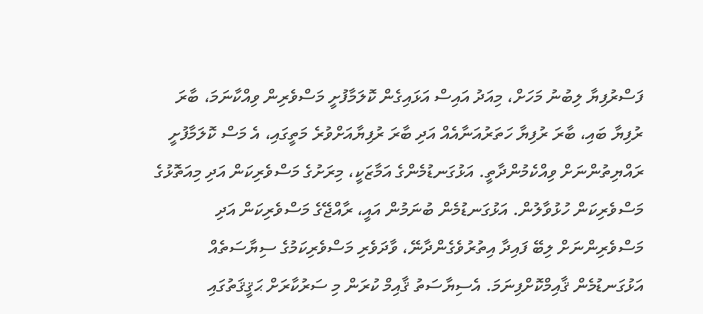ފަސްރުފިޔާ ލިބުނު މަހަށް، މިއަދު އައިސް އަޅައިގެން ކޮލަމާފުށީ މަސްވެރިން ވިއްކާނަމަ، ބާރަ ރުފިޔާ ބައި، ބާރަ ރުފިޔާ ހަތަރުއަނާއެއް އަދި ބާރަ ރުފިޔާއަށްވުރެ މަތީގައި، އެ މަސް ކޮލަމާފުށީ ރައްޔިތުންނަށް ވިއްކެމުންދާތީ. އަޅުގަނޑުމެންގެ އަމާޒަކީ، މިރަށުގެ މަސްވެރިކަން އަދި މިއަތޮޅުގެ މަސްވެރިކަން ހުޅުވާލުން. އަޅުގަނޑުމެން ބުނަމުން އައީ، ރާއްޖޭގެ މަސްވެރިކަން އަދި މަސްވެރިންނަށް ލިބޭ ފައިދާ އިތުރުވެގެންދާނޭ، ވާދަވެރި މަސްވެރިކަމުގެ ސިޔާސަތެއް އަޅުގަނޑުމެން ޤާއިމްކޮށްފިނަމަ. އެސިޔާސަތު ޤާއިމް ކުރަން މި ސަރުކާރަށް ޙަޤީޤަތުގައި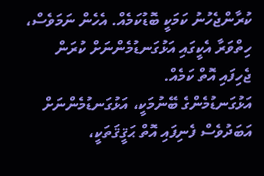ކުރާންޖެހުނު ކަމަކީ ބޮޑުކަމެއް. އެހެން ނަމަވެސް، ހިތްވަރާ އެކީގައި އަޅުގަނޑުމެންނަށް ކުރަން ޖެހިފައި އޮތް ކަމެއް.
އަޅުގަނޑުމެންގެ ބޭނުމަކީ، އަޅުގަނޑުމެންނަށް އަބަދުވެސް ފެނިފައި އޮތް ޙަޤީޤަތަކީ،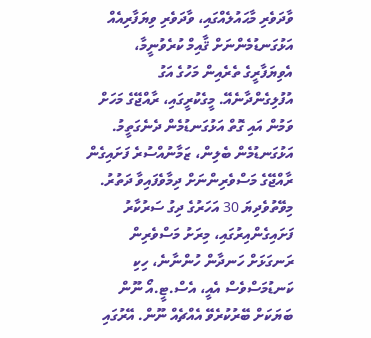ވާދަވެރި މާޙައުލެއްގައި، ވާދަވެރި ވިޔަފާރިއެއް އަޅުގަނޑުމެންނަށް ޤާއިމް ކުރެވުނީމާ، އެވިޔަފާރީގެ ތެރެއިން މަހުގެ އަގު އުފުލިގެންދާނެއޭ. މީގެކުރީގައި، ރާއްޖޭގެ މަހަށް ވަމުން އައި ގޮތް އަޅުގަނޑުމެން ދެނެގަތީމު. އަޅުގަނޑުމެން ބެލިން، ޒަމާނުއްސުރެ ފަށައިގެން ރާއްޖޭގެ މަސްވެރިންނަށް ދިމާވެފައިވާ ދަތުރު. މިވޭތުވެދިޔަ 30 އަހަރުގެ ދިގު ސަރުކާރު ފަށައިގެންއިރުގައި، މިރަށު މަސްވެރިން ރަނގަޅަށް ހަނދާން ހުންނާނެ، ހިކި ކަނޑުމަސްވެސް އެއީ، އެސް.ޓީ.އޯ ނޫން ބަޔަކަށް ބޭރުކުރެވޭ އެއްޗެއް ނޫން. އޭރުގައި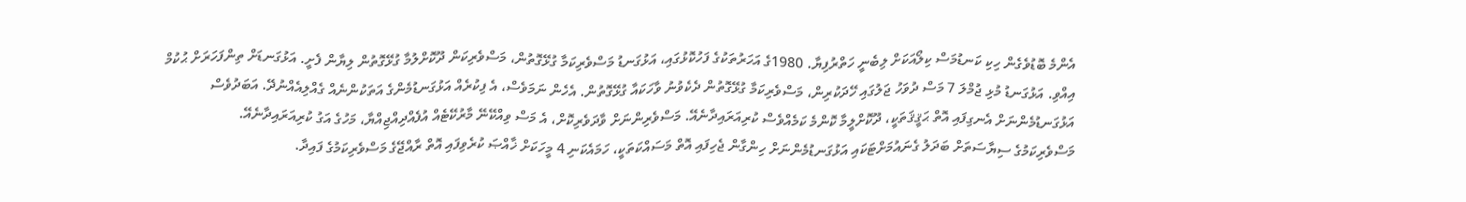އެންމެ ބޮޑުވެގެން ހިކި ކަނޑުމަސް ކިލޯއަކަށް ލިބެނީ ހަތްރުފިޔާ. 1980ގެ އަހަރުތަކުގެ ފަހުކޮޅުގައި، އަޅުގަނޑު މަސްވެރިކަމާ ގުޅޭގޮތުން، މަސްވެރިކަން ދޫކޮށްލުމާ ގުޅޭގޮތުން ލިޔާން ފެށީ. އަޅުގަނޑަށް ތިންފަހަރަށް ޙުކުމް އިއްވި. އަޅުގަނޑު މުޅި ޖުމްލަ 7 މަސް ދުވަހު ޖަލުގައި ހޭދަކުރިން، މަސްވެރިކަމާ ގުޅޭގޮތުން ދެކެވުނު ވާހަކައާ ގުޅޭގޮތުން. އެހެން ނަމަވެސް، އެ ފިކުރެއް އަޅުގަނޑުމެންގެ އަތަކުންނެއް ގެއްލިއެއްނުދޭ. އަބަދުވެސް އަޅުގަނޑުމެންނަށް އެނގިފައި އޮތް ޙަޤީޤަތަކީ، ދޫކޮށްލީމާ ކޮންމެ ކަމެއްވެސް ކުރިއަރައިދާނެއޭ. މަސްވެރިންނަށް ވާދަވެރިކޮށް، އެ މަސް ވިއްކޭނޭ މާރުކޭޓެއް އުފެއްދިއްޖިއްޔާ، މަހުގެ އަގު ކުރިއަރައިދާނެއޭ.
މަސްވެރިކަމުގެ ސިޔާސަތަށް ބަދަލު ގެނައުމަށްޓަކައި އަޅުގަނޑުމެންނަށް ހިންގާން ޖެހިފައި އޮތް މަސައްކަތަކީ، ހަމައެކަނި 4 މީހަކަށް ޚާއްޞަ ކުރެވިފައި އޮތް ރާއްޖޭގެ މަސްވެރިކަމުގެ ފައިދާ.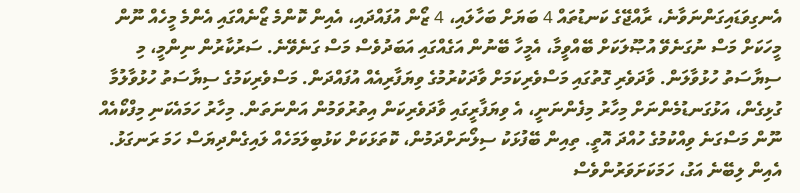އެނގިވަޑައިގަންނަވާނެ، ރާއްޖޭގެ ކަނޑުތައް 4 ބަޔަށް ބަހާލައި، 4 ޒޯން އުފައްދައި، އެއިން ކޮންމެ ޒޯނެއްގައި އެންމެ މީހެއް ނޫން މީހަކަށް މަސް ނުގަނެވޭ އުޞޫލަކަށް ބޭއްވީމާ، އެމީހާ ބޭނުން އަގެއްގައި އަބަދުވެސް މަސް ގަނެވޭނެ. ސަރުކާރުން ނިންމީ، މި ސިޔާސަތު ހުޅުވާލަން. ވާދަވެރި ގޮތުގައި މަސްވެރިކަމަށް ވާދަކުރުމުގެ ވިޔަފާރިއެއް އުފައްދަން. މަސްވެރިކަމުގެ ސިޔާސަތު ހުޅުވާލުމާ ގުޅިގެން، އަޅުގަނޑުމެންނަށް މިހާރު މިފެންނަނީ، އެ ވިޔަފާރީގައި ވާދަވެރިކަން އިތުރުވަމުން އަންނަތަން. މިހާރު ހަމައެކަނި މިފްކޯއެއް ނޫން މަސްގަނެ ވިއްކުމުގެ ހުއްދަ އޮތީ. ތިއިން ބޭފުޅަކު ސިލޯނަށްދަމުން، ކޮތަޅަކަށް ކަޅުބިލަމަހެއް ލައިގެންދިޔަސް ހަމަ ރަނގަޅު. އެއިން ލިބޭނެ އަގު، ހަމަކަށަވަރުންވެސް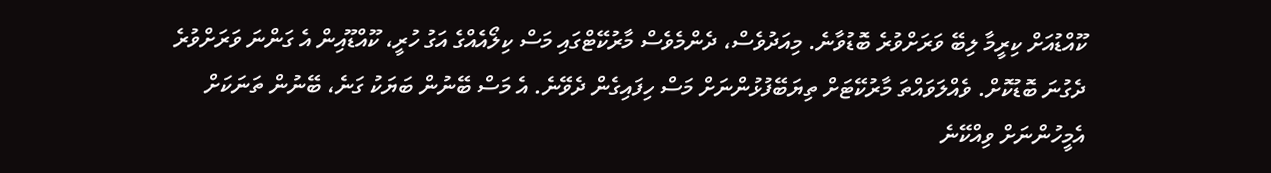ކޫއްޑުއަށް ކިރީމާ ލިބޭ ވަރަށްވުރެ ބޮޑުވާނެ. މިއަދުވެސް، ދެންމެވެސް މާރުކޭޓްގައި މަސް ކިލޯއެއްގެ އަގު ހުރީ، ކޫއްޑޫއިން އެ ގަންނަ ވަރަށްވުރެ ދެގުނަ ބޮޑުކޮށް. ވެއްލަވައްތަ މާރުކޭޓަށް ތިޔަބޭފުޅުންނަށް މަސް ހިފައިގެން ދެވޭނެ. އެ މަސް ބޭނުން ބަޔަކު ގަނެ، ބޭނުން ތަނަކަށް އެމީހުންނަށް ވިއްކޭނެ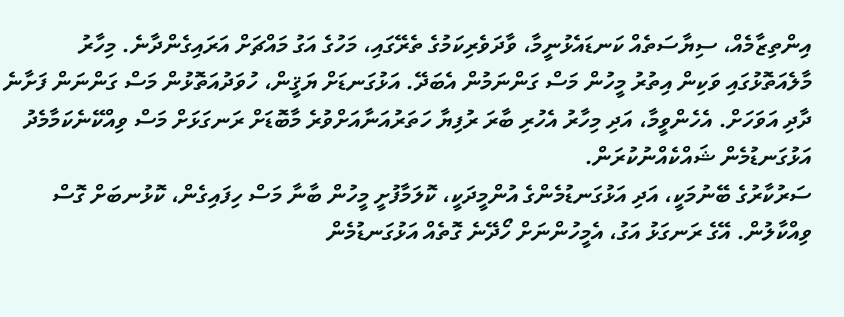އިންތިޒާމެއް، ސިޔާސަތެއް ކަނޑައެޅުނީމާ، ވާދަވެރިކަމުގެ ތެރޭގައި، މަހުގެ އަގު މައްޗަށް އަރައިގެންދާނެ. މިހާރު މާލެއަތޮޅުގައި ވަކިން އިތުރު މީހުން މަސް ގަންނަމުން އެބަދޭ. އަޅުގަނޑަށް ޔަޤީން، ހުވަދުއަތޮޅުން މަސް ގަންނަން ފަށާނެ ދާދި އަވަހަށް. އެހެންވީމާ، އަދި މިހާރު އެހުރި ބާރަ ރުފިޔާ ހަތަރުއަނާއަށްވުރެ މާބޮޑަށް ރަނގަޅަށް މަސް ވިއްކޭނެކަމާމެދު އަޅުގަނޑުމެން ޝައްކެއްނުކުރަން.
ސަރުކާރުގެ ބޭނުމަކީ، އަދި އަޅުގަނޑުމެންގެ އުންމީދަކީ، ކޮލަމާފުށީ މީހުން ބާނާ މަސް ހިފައިގެން، ކޮޅުނބަށް ގޮސް ވިއްކާލުން. އޭގެ ރަނގަޅު އަގު، އެމީހުންނަށް ހޯދޭނެ ގޮތެއް އަޅުގަނޑުމެން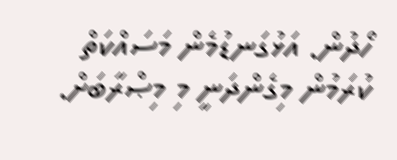ހޯދުން. އަޅުގަނޑުމެން މަސައްކަތް ކުރަމުން މިގެންދަނީ މި މިޞްރާބަށް.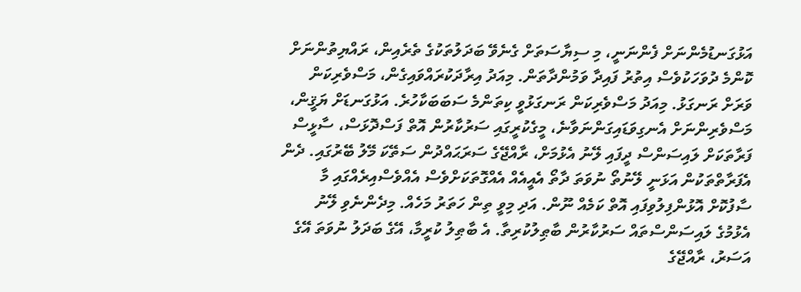އަޅުގަނޑުމެންނަށް ފެންނަނީ، މި ސިޔާސަތަށް ގެނެވޭ ބަދަލުތަކުގެ ތެރެއިން، ރައްޔިތުންނަށް ކޮންމެ ދުވަހަކުވެސް އިތުރު ފައިދާ ވަމުންދާތަން. މިއަދު އިރާދަކުރައްވައިގެން، މަސްވެރިކަން ވަރަށް ރަނގަޅު. މިއަދު މަސްވެރިކަން ރަނގަޅުވީ ކިތަންމެ ސަބަބަކާހުރެ. އަޅުގަނޑަށް ޔަޤީން، މަސްވެރިންނަށް އެނގިވަޑައިގަންނަވާނެ، މީގެކުރީގައި ސަރުކާރުން އޮތް ފަސްދޮޅަސް، ސާޅީސް ފަރާތަކަށް ލައިސަންސް ދީފައި ލޭނު އެޅުމަށް، ރާއްޖޭގެ ސަރަޙައްދުން ސަތޭކަ މޭލު ބޭރުގައި. ދެން އެފަރާތްތަކުން އަޅަނީ ލޭނުތޯ ނުވަތަ ދާތޯ އެއީއެއް އެއްގޮތަކަށްވެސް އެއްވެސްއިރެއްގައި މާ ސާފުކޮށް އޮޅުންފިލުވިފައި އޮތް ކަމެއް ނޫން. އަދި މިވީ ތިން ހަތަރު މަހެއް. މިދެންނެވި ލޭނު އެޅުމުގެ ލައިސަންސްތައް ސަރުކާރުން ބާޠިލުކުރިތާ. އެ ބާޠިލު ކުރީމާ، އޭގެ ބަދަލު ނުވަތަ އޭގެ އަސަރު، ރާއްޖޭގެ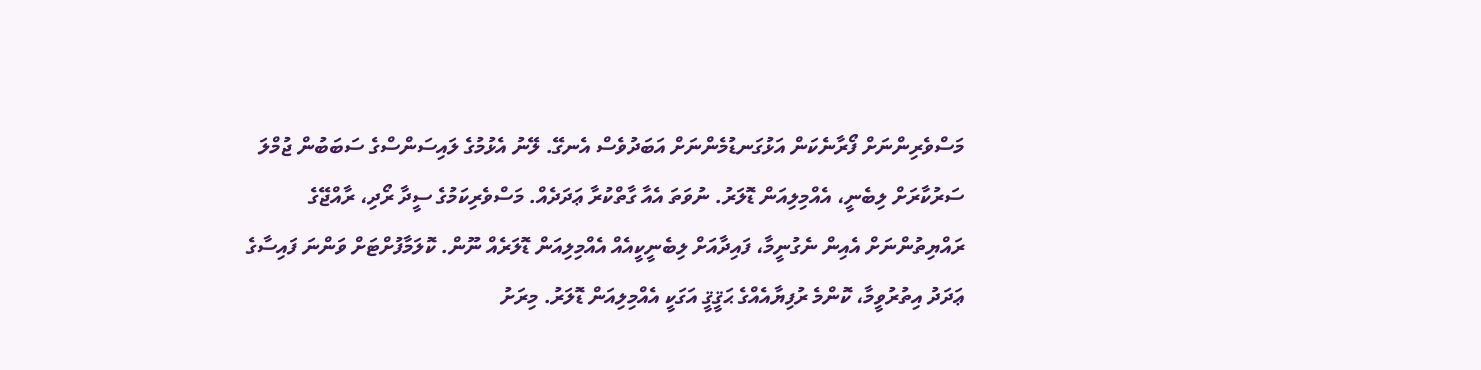މަސްވެރިންނަށް ފޯރާނެކަން އަޅުގަނޑުމެންނަށް އަބަދުވެސް އެނގޭ. ލޭނު އެޅުމުގެ ލައިސަންސްގެ ސަބަބުން ޖުމްލަ ސަރުކާރަށް ލިބެނީ، އެއްމިލިއަން ޑޮލަރު. ނުވަތަ އެއާ ގާތްކުރާ ޢަދަދެއް. މަސްވެރިކަމުގެ ސީދާ ރޯދި، ރާއްޖޭގެ ރައްޔިތުންނަށް އެއިން ނެގުނީމާ، ފައިދާއަށް ލިބެނީކީއެއް އެއްމިލިއަން ޑޮލަރެއް ނޫން. ކޮލަމާފުށްޓަށް ވަންނަ ފައިސާގެ ޢަދަދު އިތުރުވީމާ، ކޮންމެ ރުފިޔާއެއްގެ ޙަޤީޤީ އަގަކީ އެއްމިލިއަން ޑޮލަރު. މިރަށު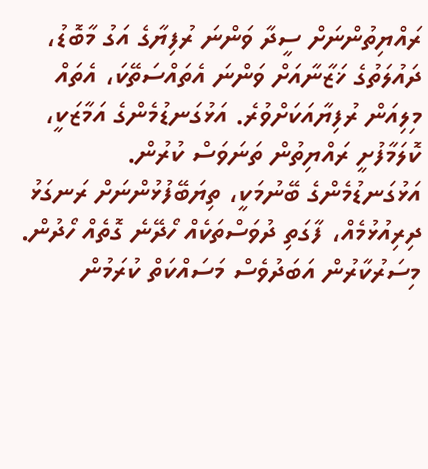ރައްޔިތުންނަށް ސީދާ ވަންނަ ރުފިޔާގެ އަގު މާބޮޑު، ދައުލަތުގެ ޚަޒާނާއަށް ވަންނަ އެތައްސަތޭކަ، އެތައް މިލިއަން ރުފިޔާއަކަށްވުރެ. އަޅުގަނޑުމެންގެ އަމާޒަކީ، ކޮލަމާފުށީ ރައްޔިތުން ތަނަވަސް ކުރުން. އަޅުގަނޑުމެންގެ ބޭނުމަކީ، ތިޔަބޭފުޅުންނަށް ރަނގަޅު ދިރިއުޅުމެއް، ފާގަތި ދުވަސްތަކެއް ހޯދޭނެ ގޮތެއް ހޯދުން. މިސަރުކާރުން އަބަދުވެސް މަސައްކަތް ކުރަމުން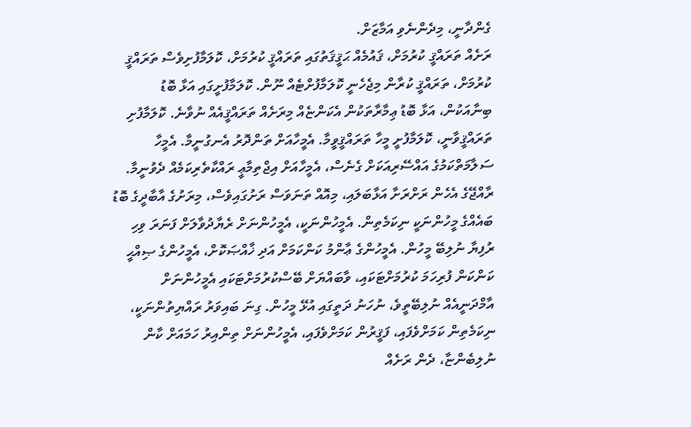ގެންދާނީ، މިދެންނެވި އަމާޒަށް.
ރަށެއް ތަރައްޤީ ކުރުމަށް، ޤައުމެއް ޙަޤީޤަތުގައި ތަރައްޤީ ކުރުމަށް، ކޮލަމާފުށިވެސް ތަރައްޤީ ކުރުމަށް، ތަރައްޤީ ކުރާން މިޖެހެނީ ކޮލަމާފުށްޓެއް ނޫން. ކޮލަމާފުށީގައި އަޅާ ބޮޑު ބިނާއަކުން، އަޅާ ބޮޑު ޢިމާރާތަކުން އެކަންޏެއް މިރަށެއް ތަރައްޤީއެއް ނުވާނެ. ކޮލަމާފުށި ތަރައްޤީވާނީ، ކޮލަމާފުށީ މީހާ ތަރައްޤީވީމާ. އެމީހާއަށް ތަންދޮރު އެނގުނީމާ. އެމީހާ ސަލާމަތްކަމުގެ އައްސޭރިއަކަށް ގެނެސް، އެމީހާއަށް އިޖްތިމާޢީ ރައްކާތެރިކަމެއް ދެވުނީމާ. ރާއްޖޭގެ އެހެން ރަށްރަށާ އަޅާބަލައި، މިއޮއް ތަނަވަސް ރަށުގައިވެސް، މިރަށުގެ އާބާދީގެ ބޮޑު ބައެއްގެ މީހުންނަކީ ނިކަމެތިން. އެމީހުންނަކީ، އެމީހުންނަށް ރެޔާދުވާލަށް ފަނަރަ ވިހި ރުފިޔާ ނުލިބޭ މީހުން. އެމީހުންގެ ޢާންމު ކަންކަމަށް އަދި ޚާއްޞަކޮށް، އެމީހުންގެ ޞިއްޙީ ކަންކަން ފުރިހަމަ ކުރުމަށްޓަކައި، ވާބައްޔަށް ބޭސްކުރުމަށްޓަކައި އެމީހުންނަށް އާމްދަނީއެއް ނުލިބޭތީވެ، ނުހަނު ދަތީގައި އުޅޭ މީހުން. ގިނަ ބައިވަރު ރައްޔިތުންނަކީ، ނިކަމެތިން ކަމަށްވެފައި، ފަޤީރުން ކަމަށްވެފައި، އެމީހުންނަށް ތިންއިރު ހަމައަށް ކާން ނުލިބެންޏާ، ދެން ރަށެއް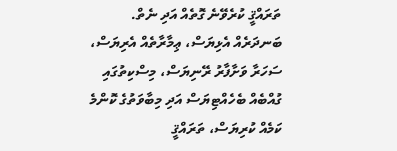ތަރައްޤީ ކުރެވޭނެ ގޮތެއް އަދި ނެތް. ބަނދަރެއް އެޅިޔަސް، ޢިމާރާތެއް އެރިޔަސް، ސަހަރާ ވަށާފާރު ރޭނިޔަސް، މިސްކިތުގައި ގުއްބެއް ބެހެއްޓިޔަސް އަދި މިބާވަތުގެ ކޮންމެ ކަމެއް ކުރިޔަސް، ތަރައްޤީ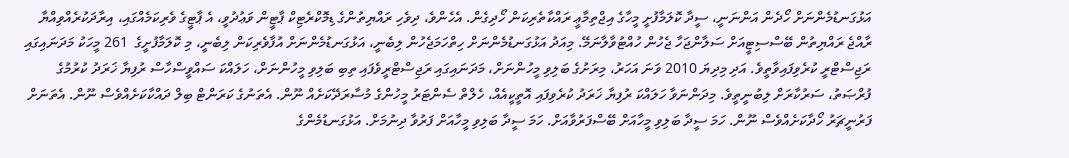އަޅުގަނޑުމެންނަށް ހޯދެން އަންނަނީ، ސީދާ ކޮލަމާފުށީ މީހާގެ އިޖްތިމާޢީ ރައްކާތެރިކަން ހޯދިގެން. އެހެންވެ، ދިވެހި ރައްޔިތުންގެ ޑިމޮކްރެޓިކް ޕާޓީން ވަޢުދުވީ، އެ ޕާޓީގެ ވެރިކަމެއްގައި، އިރާދަކުރެއްވިއްޔާ ރާއްޖެ ރައްޔިތުން ބޭސްސިޓީއަށް ސަލާންޖަހާ ޖެހުން ހުއްޓުވާލާނަމޭ. މިއަދު އަޅުގަނޑުމެންނަށް ހިތްހަމަޖެހުން ލިބެނީ، އަޅުގަނޑުމެންނަށް އުފާވެރިކަން ލިބެނީ، މި ކޮލަމާފުށީގެ  261 މީހަކު މަދަނައިގައި ރަޖިސްޓްރީ ކުރެވިފައިވާތީވެ. އަދި މިދިޔަ 2010 ވަނަ އަހަރު، މިރަށުގެ ބަލިވި މީހުންނަށް، މަދަނައިގައި ރަޖިސްޓްރީވެފައި ތިބި ބަލިވި މީހުންނަށް، ހަލައްކަ ސައްވީސްހާސް ރުފިޔާ ޚަރަދު ކުރުމުގެ ފުރްޞަތު، ސަރުކާރަށް ލިބުނީތީވެ. މިދަންނަވާ ހަލައްކަ ރުފިޔާ ޚަރަދު ކުރެވިފައި އޮތީކީއެއް، ހެލްތް ސެންޓަރު މީހުންގެ މުސާރަދޭކަށެއް ނޫން. އެތަނުގެ ކަރަންޓް ބިލް ދައްކާކަށެއްވެސް ނޫން. އެތަނަށް ފަރުނީޗަރު ހޯދާކަށެއްވެސް ނޫން. ހަމަ ސީދާ ބަލިވި މީހާއަށް ބޭސްފަރުވާއަށް. ހަމަ ސީދާ ބަލިވި މީހާއަށް ފަރުވާ ދިނުމަށް. އަޅުގަނޑުމެންގެ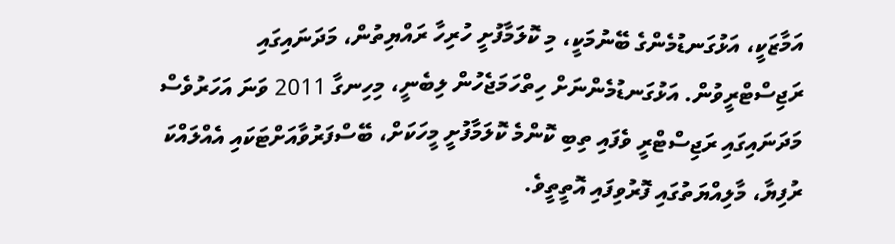އަމާޒަކީ، އަޅުގަނޑުމެންގެ ބޭނުމަކީ، މި ކޮލަމާފުށީ ހުރިހާ ރައްޔިތުން، މަދަނައިގައި ރަޖިސްޓްރީވުން. އަޅުގަނޑުމެންނަށް ހިތްހަމަޖެހުން ލިބެނީ، މިހިނގާ 2011 ވަނަ އަހަރުވެސް މަދަނައިގައި ރަޖިސްޓްރީ ވެފައި ތިބި ކޮންމެ ކޮލަމާފުށީ މީހަކަށް، ބޭސްފަރުވާއަށްޓަކައި އެއްލައްކަ ރުފިޔާ، މާލިއްޔަތުގައި ފޮރުވިފައި އޮތީތީވެ.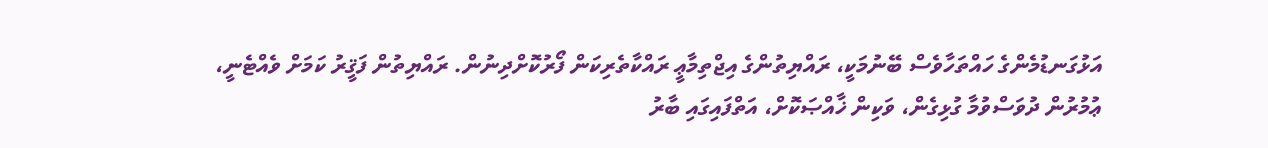އަޅުގަނޑުމެންގެ ހައްތަހާވެސް ބޭނުމަކީ، ރައްޔިތުންގެ އިޖްތިމާޢީ ރައްކާތެރިކަން ފޯރުކޮށްދިނުން. ރައްޔިތުން ފަޤީރު ކަމަށް ވެއްޓެނީ، ޢުމުރުން ދުވަސްވުމާ ގުޅިގެން، ވަކިން ޚާއްޞަކޮށް، އަތްފައިގައި ބާރު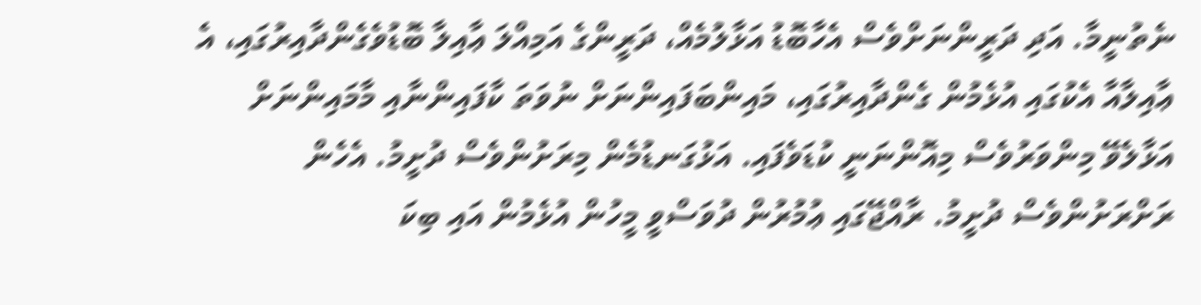ނެތުނީމާ. އަދި ދަރީންނަށްވެސް އެހާބޮޑު އަޅާލުމެއް، ދަރީންގެ އަމިއްލަ ޢާއިލާ ބޮޑުވެގެންދާއިރުގައި، އެ ޢާއިލާއާ އެކުގައި އުޅެމުން ގެންދާއިރުގައި، މައިންބަފައިންނަށް ނުވަތަ ކާފައިންނާއި މާމައިންނަށް އަޅާލެވޭ މިންވަރުވެސް މިއޮންނަނީ ކުޑަވެފައި. އަޅުގަނޑުމެން މިރަށުންވެސް ދުށީމު. އެހެން ރަށްރަށުންވެސް ދުށީމު. ރާއްޖޭގައި ޢުމުރުން ދުވަސްވީ މީހުން އުޅެމުން އައި ބިކަ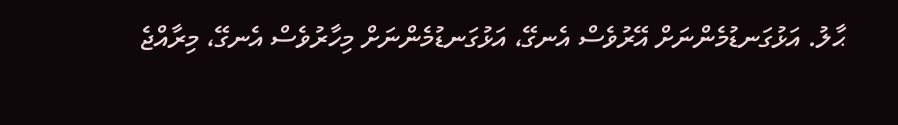ޙާލު. އަޅުގަނޑުމެންނަށް އޭރުވެސް އެނގޭ، އަޅުގަނޑުމެންނަށް މިހާރުވެސް އެނގޭ، މިރާއްޖެ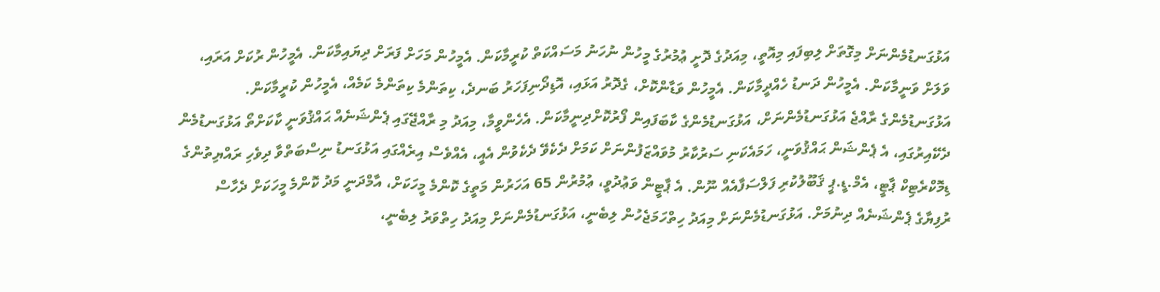އަޅުގަނޑުމެންނަށް މިގޮތަށް ލިބިފައި މިއޮތީ، މިއަދުގެ ދޮށީ ޢުމުރުގެ މީހުން ނުހަނު މަސައްކަތް ކުރީމާކަން. އެމީހުން މަހަށް ފަރަށް ދިޔައިމާކަން. އެމީހުން ރުކަށް އަރައި، ވަލަށް ވަނީމާކަން. އެމީހުން ދަނޑު ހެއްދީމާކަން. އެމީހުން ވަޑާންކޮށް، ގެދޮރު އަޅައި، އޮޑިދޯނިފަހަރު ބަނދެ، ކިތަންމެ ކިތަންމެ ކަމެއް، އެމީހުން ކުރީމާކަން. އަޅުގަނޑުމެންގެ ރާއްޖެ އަޅުގަނޑުމެންނަށް، އަޅުގަނޑުމެންގެ ކާބަފައިން ފޯރުކޮށްދިނީމާކަން. އެހެންވީމާ، މިއަދު މި ރާއްޖޭގައި ޕެންޝަނެއް ޙައްޤުވަނީ ކާކަށްތޯ އަޅުގަނޑުމެން ދެކޭއިރުގައި، އެ ޕެންޝަން ޙައްޤުވަނީ، ހަމައެކަނި ސަރުކާރު މުވައްޒަފުންނަށް ކަމަށް ދެކެވޭ ދެކެވުން އެއީ، އެއްވެސް އިރެއްގައި އަޅުގަނޑު ނިސްބަތްވާ ދިވެހި ރައްޔިތުންގެ ޑިމޮކްރެޓިކް ޕާޓީ، އެމް.ޑީ.ޕީ ޤަބޫލުކުރި ފަލްސަފާއެއް ނޫން. އެ ޕާޓީން ވަޢުދުވީ، ޢުމުރުން 65 އަހަރުން މަތީގެ ކޮންމެ މީހަކަށް، އާމްދަނީ މަދު ކޮންމެ މީހަކަށް ދެހާސް ރުފިޔާގެ ޕެންޝަނެއް ދިނުމަށް. އަޅުގަނޑުމެންނަށް މިއަދު ހިތްހަމަޖެހުން ލިބެނީ، އަޅުގަނޑުމެންނަށް މިއަދު ހިތްވަރު ލިބެނީ،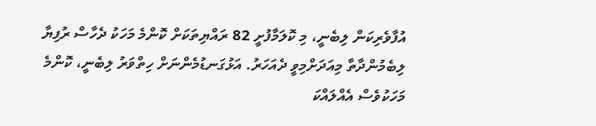އުފާވެރިކަން ލިބެނީ، މި ކޮލަމާފުށީ 82 ރައްޔިތަކަށް ކޮންމެ މަހަކު ދެހާސް ރުފިޔާ ލިބެމުންދާތާ މިއަދަށްމިވީ ދެއަހަރު. އަޅުގަނޑުމެންނަށް ހިތްވަރު ލިބެނީ، ކޮންމެ މަހަކުވެސް އެއްލައްކަ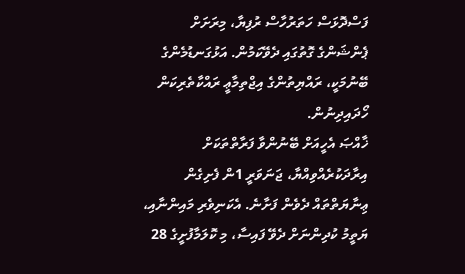ފަސްދޮޅަސް ހަތަރުހާސް ރުފިޔާ، މިރަށަށް ޕެންޝަންގެ ގޮތުގައި ދެވޭކަމުން. އަޅުގަނޑުމެންގެ ބޭނުމަކީ، ރައްޔިތުންގެ އިޖްތިމާޢީ ރައްކާތެރިކަން ހޯދައިދިނުން.
ޚާއްޞަ އެހީއަށް ބޭނުންވާ ފަރާތްތަކަށް އިރާދަކުރެއްވިއްޔާ، ޖަނަވަރީ 1ން ފެށިގެން ޢިނާޔަތްތައް ދެވެން ފަށާނެ. އެކަނިވެރި މައިންނާއި، ޔަތީމު ކުދިންނަށް ދެވޭ ފައިސާ، މި ކޮލަމާފުށީގެ 28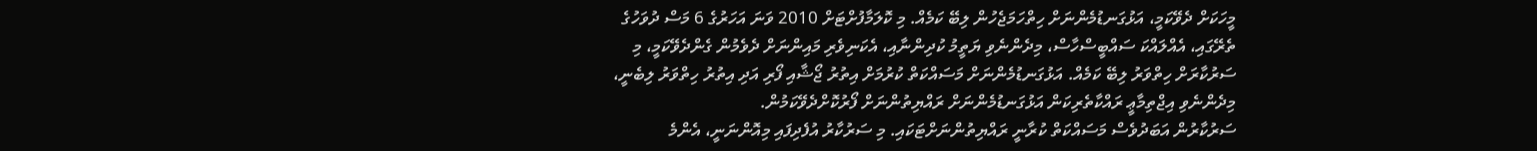މީހަކަށް ދެވޭކަމީ، އަޅުގަނޑުމެންނަށް ހިތްހަމަޖެހުން ލިބޭ ކަމެއް. މި ކޮލަމާފުށްޓަށް 2010 ވަނަ އަހަރުގެ 6 މަސް ދުވަހުގެ ތެރޭގައި، އެއްލައްކަ ސައްބީސްހާސް، މިދެންނެވި ޔަތީމު ކުދިންނާއި، އެކަނިވެރި މައިންނަށް ދެވެމުން ގެންދެވޭކަމީ، މި ސަރުކާރަށް ހިތްވަރު ލިބޭ ކަމެއް. އަޅުގަނޑުމެންނަށް މަސައްކަތް ކުރުމަށް އިތުރު ޖޯޝާއި ފޯރި އަދި އިތުރު ހިތްވަރު ލިބެނީ، މިދެންނެވި އިޖްތިމާޢީ ރައްކާތެރިކަން އަޅުގަނޑުމެންނަށް ރައްޔިތުންނަށް ފޯރުކޮށްދެވޭކަމުން.
ސަރުކާރުން އަބަދުވެސް މަސައްކަތް ކުރާނީ ރައްޔިތުންނަށްޓަކައި. މި ސަރުކާރު އުފެދިފައި މިއޮންނަނީ، އެންމެ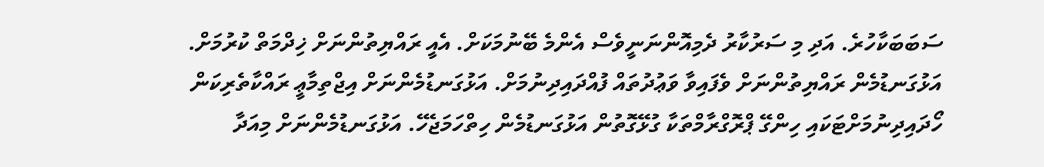ސަބަބަކާހުރެ. އަދި މި ސަރުކާރު ދެމިއޮންނަނީވެސް އެންމެ ބޭނުމަކަށް. އެއީ ރައްޔިތުންނަށް ޚިދްމަތް ކުރުމަށް. އަޅުގަނޑުމެން ރައްޔިތުންނަށް ވެފައިވާ ވަޢުދުތައް ފުއްދައިދިނުމަށް. އަޅުގަނޑުމެންނަށް އިޖްތިމާޢީ ރައްކާތެރިކަން ހޯދައިދިނުމަށްޓަކައި ހިންގޭ ޕްރޮގްރާމްތަކާ ގުޅޭގޮތުން އަޅުގަނޑުމެން ހިތްހަމަޖެހޭ. އަޅުގަނޑުމެންނަށް މިއަދާ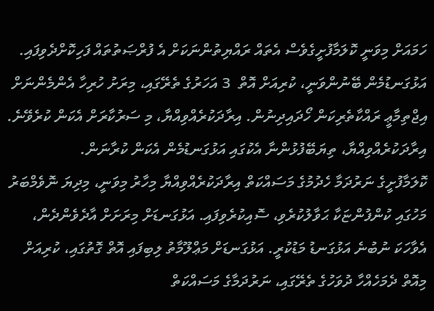ހަމައަށް މިވަނީ ކޮލަމާފުށީގެވެސް އެތައް ރައްޔިތުންނަކަށް އެ ފުރްޞަތުތައް ފަހިކޮށްދެވިފައި. އަޅުގަނޑުމެން ބޭނުންވަނީ، ކުރިއަށް އޮތް  3 އަހަރުގެ ތެރޭގައި، މިރަށު ހުރިހާ އެންމެންނަށް އިޖްތިމާޢީ ރައްކާތެރިކަން ހޯދައިދިނުން. އިރާދަކުރެއްވިއްޔާ، މި ސަރުކާރަށް އެކަން ކުރެވޭނެ. އިރާދަކުރެއްވިއްޔާ، ތިޔަބޭފުޅުންނާ އެކުގައި އަޅުގަނޑުމެން އެކަން ކުރާނަން.
ކޮލަމާފުށީގެ ނަރުދަމާ ހެދުމުގެ މަސައްކަތް އިރާދަކުރެއްވިއްޔާ މިހާރު މިވަނީ، މިދިޔަ ނޮވެމްބަރު މަހުގައި ކުންފުންޏަކާ ޙަވާލުކުރެވި، ސޮއިކުރެވިފައި. އަޅުގަނޑަށް މިރަށަށް އާދެވެންދެން، އެވާހަކަ ނުބުނެ އަޅުގަނޑު މަޑުކުރީ. އަޅުގަނޑަށް މަޢްލޫމާތު ލިބިފައި އޮތް ގޮތުގައި، ކުރިއަށް މިއޮތް ދެމަހެއްހާ ދުވަހުގެ ތެރޭގައި، ނަރުދަމާގެ މަސައްކަތް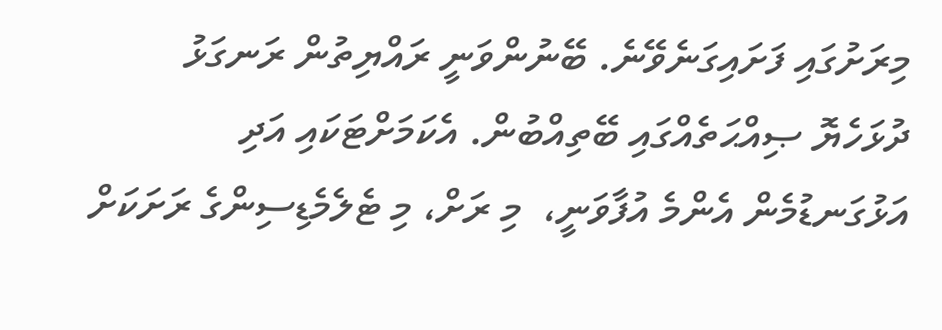މިރަށުގައި ފަށައިގަނެވޭނެ. ބޭނުންވަނީ ރައްޔިތުން ރަނގަޅު ދުޅަހެޔޮ ޞިއްޙަތެއްގައި ބޭތިއްބުން. އެކަމަށްޓަކައި އަދި އަޅުގަނޑުމެން އެންމެ އުފާވަނީ،  މި ރަށް، މި ޓެލެމެޑިސިންގެ ރަށަކަށް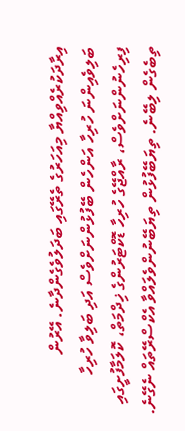އިރާދަކުރެއްވިއްޔާ މިއަހަރުގެ ތެރޭގައި ބަދަލުވެގެންދާނެ. އޭރުން ބަލިވެއިންނަ ހުރިހާ އަންހެން ބޭފުޅުންނަށްވެސް އަދި ބަލިވާ ހުރިހާ ފިރިހެނުންނަށްވެސް، ރާއްޖޭގެ ހުރިހާ ޑޮކްޓަރުންގެ ޚިދްމަތް، ކޮލަމާފުށީގައި ތިބެގެން ލިބޭނެ. ތިޔަބޭފުޅުން ތިޔަބޭނުންވެލައްވާ އެކްސްރޭތައް ނެގޭނެ.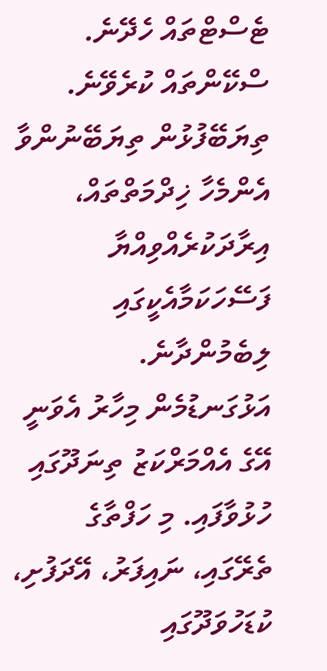ޓެސްޓްތައް ހެދޭނެ. ސްކޭންތައް ކުރެވޭނެ. ތިޔަބޭފުޅުން ތިޔަބޭނުންވާ އެންމެހާ ޚިދްމަތްތައް، އިރާދަކުރެއްވިއްޔާ ފަސޭހަކަމާއެކީގައި ލިބެމުންދާނެ. އަޅުގަނޑުމެން މިހާރު އެވަނީ އޭގެ އެއްމަރްކަޒު ތިނަދޫގައި ހުޅުވާފައި. މި ހަފްތާގެ ތެރޭގައި، ނައިފަރު، އޭދަފުށި، ކުޑަހުވަދޫގައި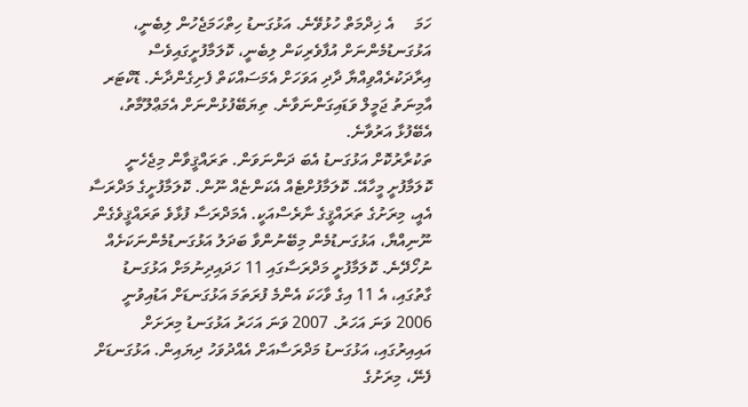ހަމަ     އެ ޚިދްމަތް ހުޅުވޭނެ. އަޅުގަނޑު ހިތްހަމަޖެހުން ލިބެނީ، އަޅުގަނޑުމެންނަށް އުފާވެރިކަން ލިބެނީ، ކޮލަމާފުށީގައިވެސް އިރާދަކުރެއްވިއްޔާ ދާދި އަވަހަށް އެމަސައްކަތް ފެށިގެންދާނެ. ޑޮކްޓަރ އާމިނަތު ޖަމީލް ވަޑައިގަންނަވާނެ. ތިޔަބޭފުޅުންނަށް އެމަޢްލޫމާތު، އެބޭފުޅާ އަރުވާނެ.
ތަކުރާރުކޮށް އަޅުގަނޑު އެބަ ދަންނަވަން. ތަރައްޤީވާން މިޖެހެނީ ކޮލަމާފުށީ މީހާއޭ. ކޮލަމާފުށްޓެއް އެކަންޏެއް ނޫން. ކޮލަމާފުށީގެ މަދްރަސާ އެއީ، މިރަށުގެ ތަރައްޤީގެ ނާރެސްއަކީ. އެމަދްރަސާ ފުޅާވެ ތަރައްޤީވެގެން ނޫނިއްޔާ، އަޅުގަނޑުމެން މިބޭނުންވާ ބަދަލު އަޅުގަނޑުމެންނަކަށެއް ނުހޯދޭނެ. ކޮލަމާފުށީ މަދްރަސާގައި 11 ހަދައިދިނުމަށް އަޅުގަނޑު ގާތުގައި، އެ 11 އިގެ ވާހަކަ އެންމެ ފުރަތަމަ އަޅުގަނޑަށް އަޑުއިވުނީ 2006 ވަނަ އަހަރު. 2007 ވަނަ އަހަރު އަޅުގަނޑު މިރަށަށް އައިއިރުގައި، އަޅުގަނޑު މަދްރަސާއަށް އެއްދުވަހު ދިޔައިން. އަޅުގަނޑަށް ފެނޭ، މިރަށުގެ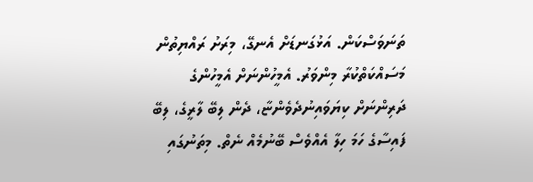ތަނަވަސްކަން. އަޅުގަނޑަށް އެނގޭ، މިރަށު ރައްޔިތުން މަސައްކަތްކުރާ މިންވަރު. އެމީހުންނަށް އެމީހުންގެ ދަރިންނަށް ކިޔަވައިނުދެވެންޏާ، ދެން ލިބޭ ލާރީގެ، ލިބޭ ފައިސާގެ ހަމަ ހިލާ އެއްވެސް ބޭނުމެއް ނެތް. މިތަނުގައި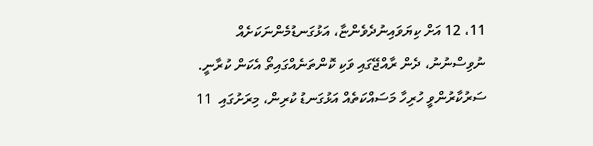11، 12 އަށް ކިޔަވައިނުދެވެންޏާ، އަޅުގަނޑުމެންނަކަށެއް ނުވިސްނުނު، ދެން ރާއްޖޭގައި ވަކި ކޮންތަނެއްގައިތޯ އެކަން ކުރާނީ. ސަރުކާރުންވީ ހުރިހާ މަސައްކަތެއް އަޅުގަނޑު ކުރިން، މިރަށުގައި  11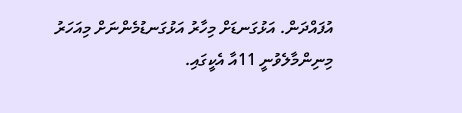އުފައްދަން. އަޅުގަނޑަށް މިހާރު އަޅުގަނޑުމެންނަށް މިއަހަރު މިނިންމާލެވުނީ 11އާ އެކީގައި.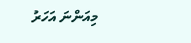މިއަންނަ އަހަރު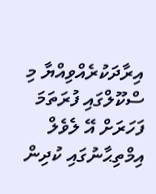އިރާދަކުރެއްވިއްޔާ މި ސްކޫލްގައި ފުރަތަމަ ފަހަރަށް އޭ ލެވެލް އިމްތިޙާނުގައި ކުދިން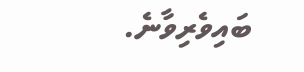ބައިވެރިވާނެ.